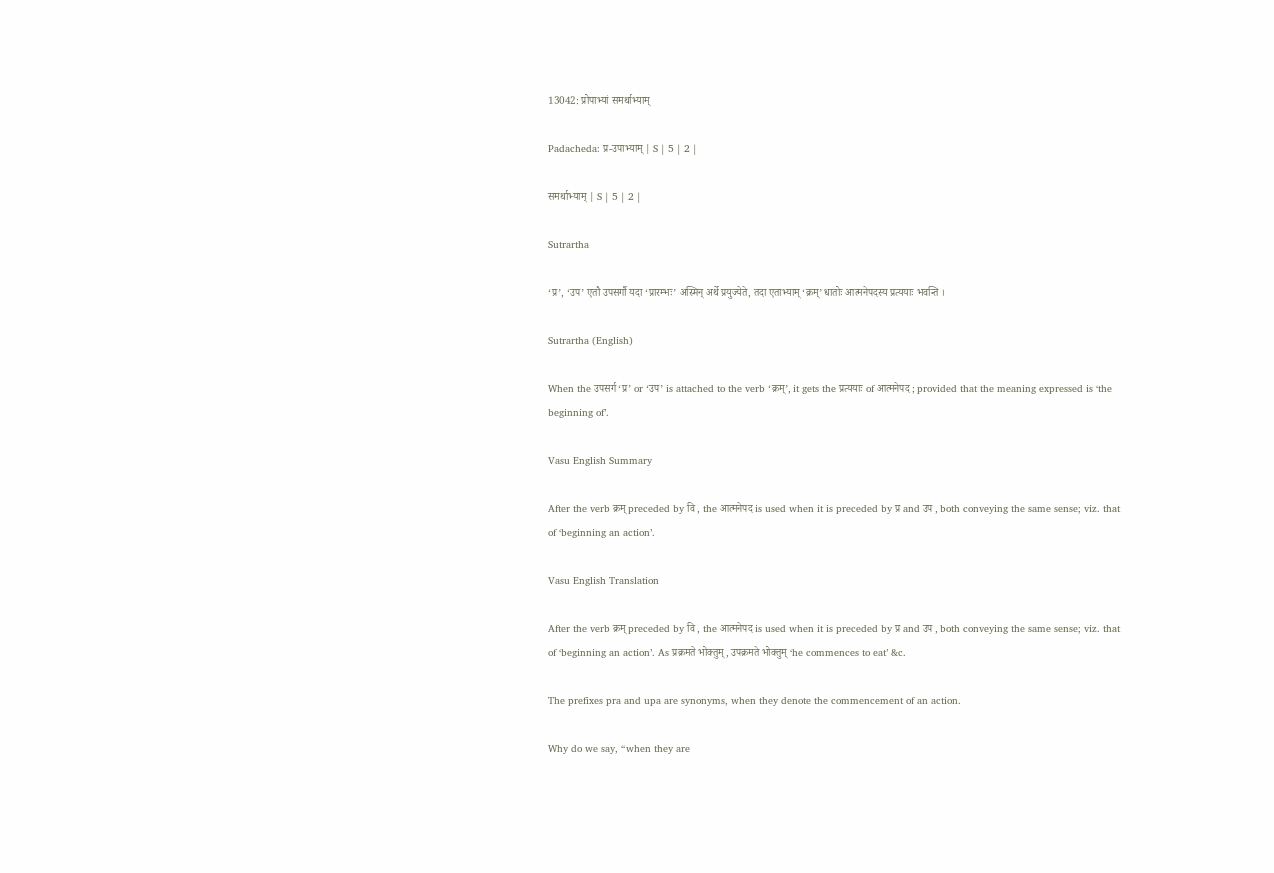13042: प्रोपाभ्यां समर्थाभ्याम्

Padacheda: प्र-उपाभ्याम् | S | 5 | 2 |

समर्थाभ्याम् | S | 5 | 2 |

Sutrartha

‘प्र’, ‘उप’ एतौ उपसर्गौ यदा ‘प्रारम्भः’ अस्मिन् अर्थे प्रयुज्येते, तदा एताभ्याम् ‘क्रम्’ धातोः आत्मनेपदस्य प्रत्ययाः भवन्ति ।

Sutrartha (English)

When the उपसर्ग ‘प्र’ or ‘उप’ is attached to the verb ‘क्रम्’, it gets the प्रत्ययाः of आत्मनेपद ; provided that the meaning expressed is ‘the beginning of’.

Vasu English Summary

After the verb क्रम् preceded by वि , the आत्मनेपद is used when it is preceded by प्र and उप , both conveying the same sense; viz. that of ‘beginning an action’.

Vasu English Translation

After the verb क्रम् preceded by वि , the आत्मनेपद is used when it is preceded by प्र and उप , both conveying the same sense; viz. that of ‘beginning an action’. As प्रक्रमते भोक्तुम्, उपक्रमते भोक्तुम् ‘he commences to eat’ &c.

The prefixes pra and upa are synonyms, when they denote the commencement of an action.

Why do we say, “when they are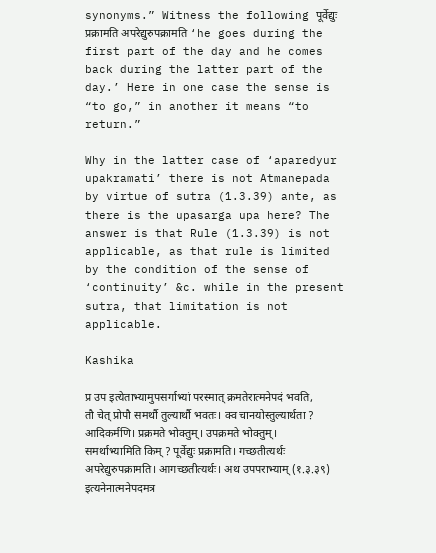synonyms.” Witness the following पूर्वेद्युः प्रक्रामति अपरेद्युरुपक्रामति ‘he goes during the first part of the day and he comes back during the latter part of the day.’ Here in one case the sense is “to go,” in another it means “to return.”

Why in the latter case of ‘aparedyur upakramati’ there is not Atmanepada by virtue of sutra (1.3.39) ante, as there is the upasarga upa here? The answer is that Rule (1.3.39) is not applicable, as that rule is limited by the condition of the sense of ‘continuity’ &c. while in the present sutra, that limitation is not applicable.

Kashika

प्र उप इत्येताभ्यामुपसर्गाभ्यां परस्मात् क्रमतेरात्मनेपदं भवति, तौ चेत् प्रोपौ समर्थौ तुल्यार्थौ भवतः। क्व चानयोस्तुल्यार्थता ? आदिकर्मणि। प्रक्रमते भोक्तुम्। उपक्रमते भोक्तुम्। समर्थाभ्यामिति किम् ? पूर्वेद्युः प्रक्रामति। गच्छतीत्यर्थः अपरेद्युरुपक्रामति। आगच्छतीत्यर्थः। अथ उपपराभ्याम् (१.३.३९) इत्यनेनात्मनेपदमत्र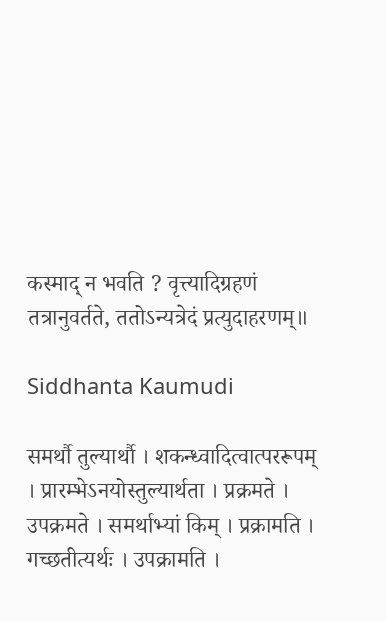कस्माद् न भवति ? वृत्त्यादिग्रहणं तत्रानुवर्तते, ततोऽन्यत्रेदं प्रत्युदाहरणम्॥

Siddhanta Kaumudi

समर्थौ तुल्यार्थौ । शकन्ध्वादित्वात्पररूपम् । प्रारम्भेऽनयोस्तुल्यार्थता । प्रक्रमते । उपक्रमते । समर्थाभ्यां किम् । प्रक्रामति । गच्छतीत्यर्थः । उपक्रामति ।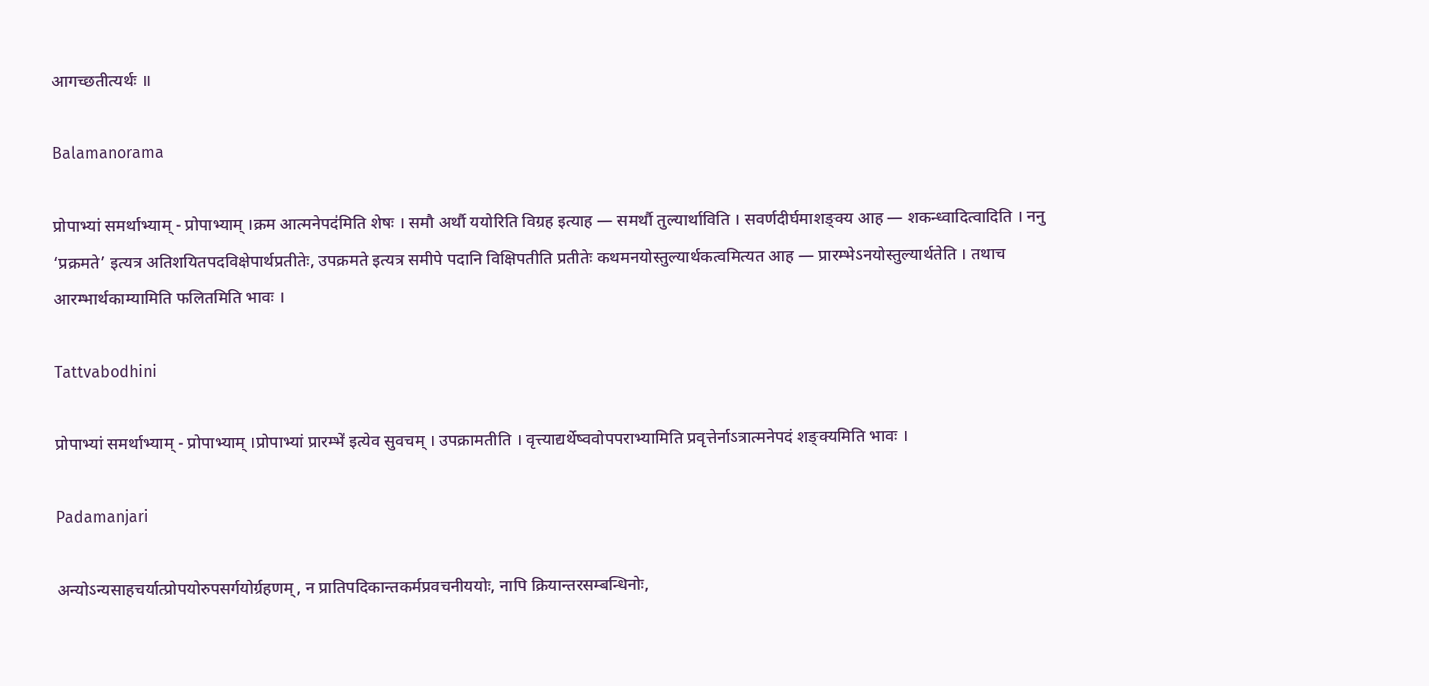आगच्छतीत्यर्थः ॥

Balamanorama

प्रोपाभ्यां समर्थाभ्याम् - प्रोपाभ्याम् ।क्रम आत्मनेपद॑मिति शेषः । समौ अर्थौ ययोरिति विग्रह इत्याह — समर्थौ तुल्यार्थाविति । सवर्णदीर्घमाशङ्क्य आह — शकन्ध्वादित्वादिति । ननु ‘प्रक्रमते’ इत्यत्र अतिशयितपदविक्षेपार्थप्रतीतेः, उपक्रमते इत्यत्र समीपे पदानि विक्षिपतीति प्रतीतेः कथमनयोस्तुल्यार्थकत्वमित्यत आह — प्रारम्भेऽनयोस्तुल्यार्थतेति । तथाच आरम्भार्थकाम्यामिति फलितमिति भावः ।

Tattvabodhini

प्रोपाभ्यां समर्थाभ्याम् - प्रोपाभ्याम् ।प्रोपाभ्यां प्रारम्भे॑ इत्येव सुवचम् । उपक्रामतीति । वृत्त्याद्यर्थेष्ववोपपराभ्यामिति प्रवृत्तेर्नाऽत्रात्मनेपदं शङ्क्यमिति भावः ।

Padamanjari

अन्योऽन्यसाहचर्यात्प्रोपयोरुपसर्गयोर्ग्रहणम्, न प्रातिपदिकान्तकर्मप्रवचनीययोः, नापि क्रियान्तरसम्बन्धिनोः,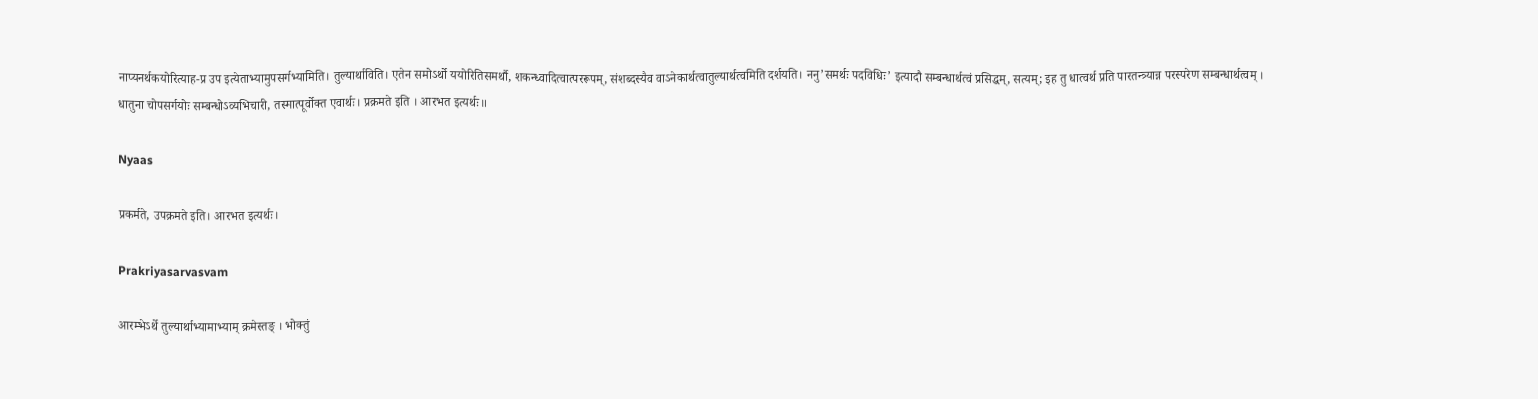नाप्यनर्थकयोरित्याह-प्र उप इत्येताभ्यामुपसर्गभ्यामिति। तुल्यार्थाविति। एतेन समोऽर्थो ययोरितिसमर्थौ, शकन्ध्वादित्वात्पररूपम्, संशब्दस्यैव वाऽनेकार्थत्वातुल्यार्थत्वमिति दर्शयति। ननु’समर्थः पदविधिः’ इत्यादौ सम्बन्धार्थत्वं प्रसिद्धम्, सत्यम्; इह तु धात्वर्थ प्रति पारतन्त्र्यान्न परस्परेण सम्बन्धार्थत्वम् । धातुना चोपसर्गयोः सम्बन्धोऽव्यभिचारी, तस्मात्पूर्वोक्त एवार्थः। प्रक्रमते इति । आरभत इत्यर्थः॥

Nyaas

प्रकर्मते, उपक्रमते इति। आरभत इत्यर्थः।

Prakriyasarvasvam

आरम्भेऽर्थे तुल्यार्थाभ्यामाभ्याम् क्रमेस्तङ् । भोक्तुं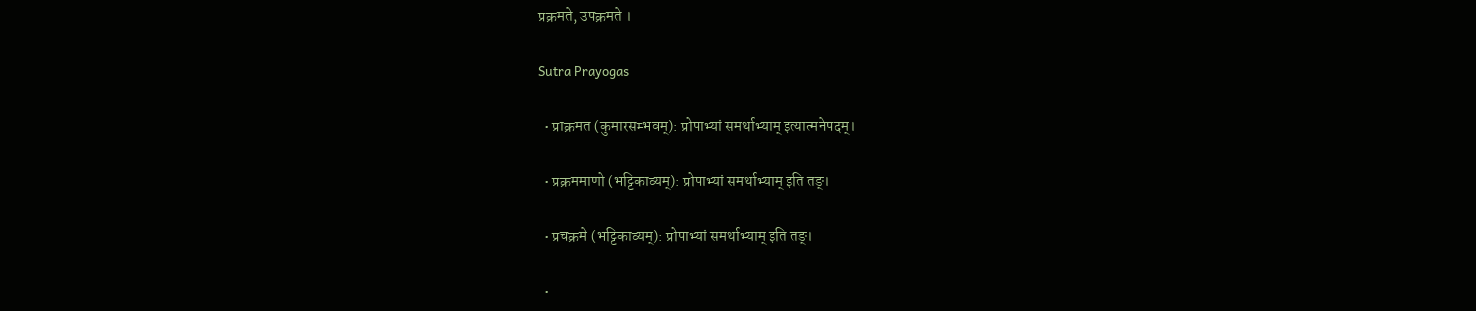प्रक्रमते, उपक्रमते ।

Sutra Prayogas

  • प्राक्रमत (कुमारसम्भवम्): प्रोपाभ्यां समर्थाभ्याम् इत्यात्मनेपदम्।

  • प्रक्रममाणो (भट्टिकाव्यम्): प्रोपाभ्यां समर्थाभ्याम् इति तङ्।

  • प्रचक्रमे (भट्टिकाव्यम्): प्रोपाभ्यां समर्थाभ्याम् इति तङ्।

  •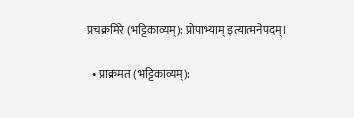प्रचक्रमिरे (भट्टिकाव्यम्): प्रोपाभ्याम् इत्यात्मनेपदम्।

  • प्राक्रमत (भट्टिकाव्यम्):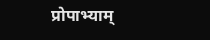प्रोपाभ्याम्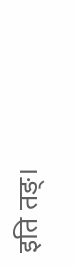इति तङ्।